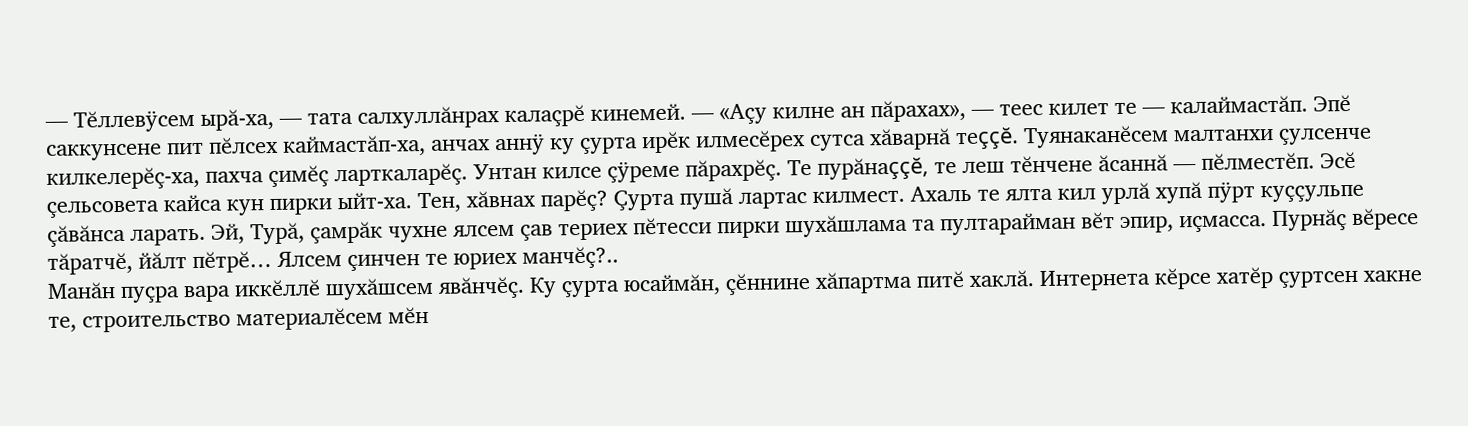— Тĕллевÿсем ырă-ха, — тата салхуллăнрах калаçрĕ кинемей. — «Аçу килне ан пăрахах», — теес килет те — калаймастăп. Эпĕ саккунсене пит пĕлсех каймастăп-ха, анчах аннÿ ку çурта ирĕк илмесĕрех сутса хăварнă теççĕ. Туянаканĕсем малтанхи çулсенче килкелерĕç-ха, пахча çимĕç ларткаларĕç. Унтан килсе çÿреме пăрахрĕç. Те пурăнаççĕ, те леш тĕнчене ăсаннă — пĕлместĕп. Эсĕ çельсовета кайса кун пирки ыйт-ха. Тен, хăвнах парĕç? Çурта пушă лартас килмест. Ахаль те ялта кил урлă хупă пÿрт куççульпе çăвăнса ларать. Эй, Турă, çамрăк чухне ялсем çав териех пĕтесси пирки шухăшлама та пултарайман вĕт эпир, иçмасса. Пурнăç вĕресе тăратчĕ, йăлт пĕтрĕ… Ялсем çинчен те юриех манчĕç?..
Манăн пуçра вара иккĕллĕ шухăшсем явăнчĕç. Ку çурта юсаймăн, çĕннине хăпартма питĕ хаклă. Интернета кĕрсе хатĕр çуртсен хакне те, строительство материалĕсем мĕн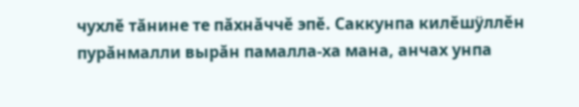чухлĕ тăнине те пăхнăччĕ эпĕ. Саккунпа килĕшÿллĕн пурăнмалли вырăн памалла-ха мана, анчах унпа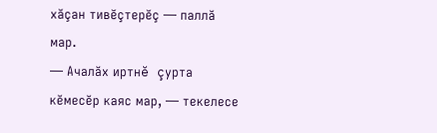хăçан тивĕçтерĕç — паллă мар.
— Ачалăх иртнĕ çурта кĕмесĕр каяс мар, — текелесе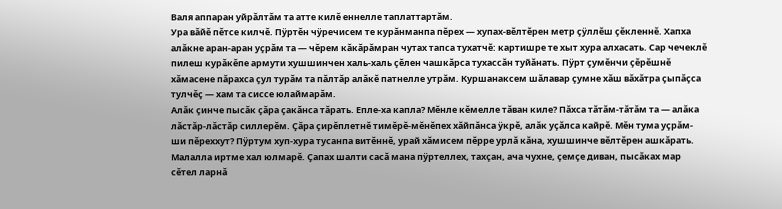Валя аппаран уйрăлтăм та атте килĕ еннелле таплаттартăм.
Ура вăйĕ пĕтсе килчĕ. Пÿртĕн чÿречисем те курăнманпа пĕрех — хупах-вĕлтĕрен метр çÿллĕш çĕкленнĕ. Хапха алăкне аран-аран уçрăм та — чĕрем кăкăрăмран чутах тапса тухатчĕ: картишре те хыт хура алхасать. Сар чечеклĕ пилеш курăкĕпе армути хушшинчен халь-халь çĕлен чашкăрса тухассăн туйăнать. Пÿрт çумĕнчи çĕрĕшнĕ хăмасене пăрахса çул турăм та пăлтăр алăкĕ патнелле утрăм. Куршанаксем шăлавар çумне хăш вăхăтра çыпăçса тулчĕç — хам та сиссе юлаймарăм.
Алăк çинче пысăк çăра çакăнса тăрать. Епле-ха капла? Мĕнле кĕмелле тăван киле? Пăхса тăтăм-тăтăм та — алăка лăстăр-лăстăр силлерĕм. Çăра çирĕплетнĕ тимĕрĕ-мĕнĕпех хăйпăнса ÿкрĕ, алăк уçăлса кайрĕ. Мĕн тума уçрăм-ши пĕреххут? Пÿртум хуп-хура тусанпа витĕннĕ, урай хăмисем пĕрре урлă кăна, хушшинче вĕлтĕрен ашкăрать. Малалла иртме хал юлмарĕ. Çапах шалти сасă мана пÿртеллех, тахçан, ача чухне, çемçе диван, пысăках мар сĕтел ларнă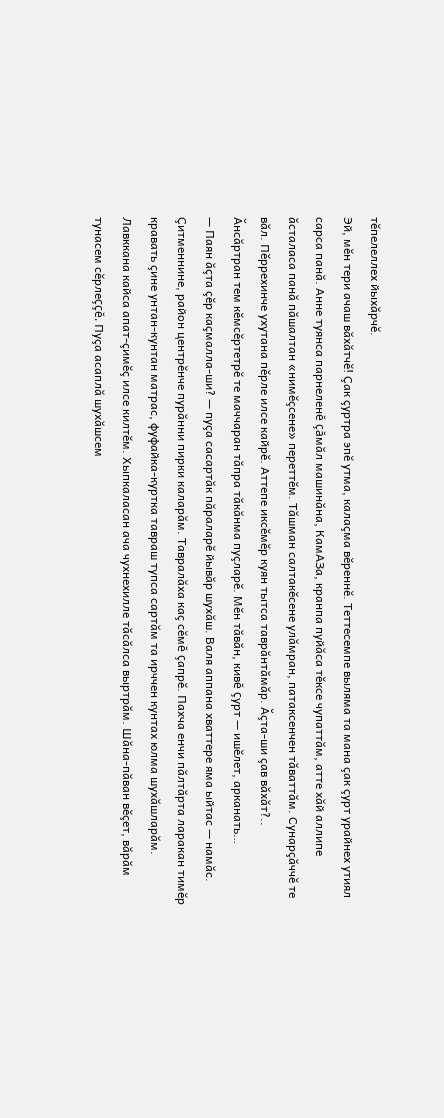тĕпелеллех йыхăрчĕ.
Эй, мĕн тери ачаш вăхăтчĕ! Çак çуртра эпĕ утма, калаçма вĕреннĕ. Теттесемпе выляма та мана çак çурт урайнех утиял сарса панă. Анне туянса парнеленĕ çăмăл машинăна, КамАЗа, кранпа пуйăса тĕксе чупаттăм, атте хăй аллипе ăсталаса панă пăшалтан «нимĕçсене» переттĕм. Тăшман салтакĕсене улăмран, патаксенчен тăваттăм. Сунарçăччĕ те вăл. Пĕррехинче ухутана пĕрле илсе кайрĕ. Аттепе иксĕмĕр куян тытса таврăнтăмăр. Ăçта-ши çав вăхăт?..
Ăнсăртран тем кĕмсĕртетрĕ те маччаран тăпра тăкăнма пуçларĕ. Мĕн тăвăн, кивĕ çурт — ишĕлет, арканать…
— Паян ăçта çĕр каçмалла-ши? — пуçа сасартăк пăраларĕ йывăр шухăш. Валя аппана хваттере яма ыйтас — намăс. Çитменнине, район центрĕнче пурăнни пирки каларăм. Тавралăха каç сĕмĕ çапрĕ. Пахча енчи пăлтăрта ларакан тимĕр кравать çине унтан-кунтан матрас, фуфайка-куртка тавраш тупса сартăм та ирччен кунтах юлма шухăшларăм.
Лавккана кайса апат-çимĕç илсе килтĕм. Хыпкаласан ача чухнехилле тăсăлса выртрăм. Шăна-пăван вĕçет, вăрăм тунасем сĕрлеççĕ. Пуçа асаплă шухăшсем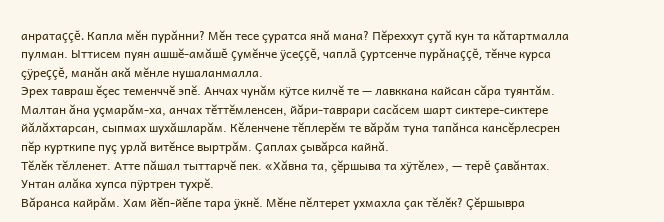анратаççĕ. Капла мĕн пурăнни? Мĕн тесе çуратса янă мана? Пĕреххут çутă кун та кăтартмалла пулман. Ыттисем пуян ашшĕ-амăшĕ çумĕнче ÿсеççĕ, чаплă çуртсенче пурăнаççĕ, тĕнче курса çÿреççĕ, манăн акă мĕнле нушаланмалла.
Эрех тавраш ĕçес теменччĕ эпĕ. Анчах чунăм кÿтсе килчĕ те — лавккана кайсан сăра туянтăм. Малтан ăна уçмарăм-ха, анчах тĕттĕмленсен, йăри-таврари сасăсем шарт сиктере-сиктере йăлăхтарсан, сыпмах шухăшларăм. Кĕленчене тĕплерĕм те вăрăм туна тапăнса кансĕрлесрен пĕр курткипе пуç урлă витĕнсе выртрăм. Çаплах çывăрса кайнă.
Тĕлĕк тĕлленет. Атте пăшал тыттарчĕ пек. «Хăвна та, çĕршыва та хÿтĕле», — терĕ çавăнтах. Унтан алăка хупса пÿртрен тухрĕ.
Вăранса кайрăм. Хам йĕп-йĕпе тара ÿкнĕ. Мĕне пĕлтерет ухмахла çак тĕлĕк? Çĕршывра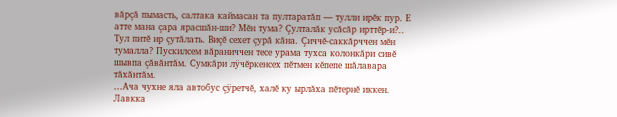вăрçă пымасть, салтака каймасан та пултаратăп — тулли ирĕк пур. Е атте мана çара ярасшăн-ши? Мĕн тума? Çулталăк усăсăр ирттĕр-и?..
Тул питĕ ир çутăлать. Виçĕ сехет çурă кăна. Çиччĕ-саккăрччен мĕн тумалла? Пускилсем вăраниччен тесе урама тухса колонкăри сивĕ шывпа çăвăнтăм. Сумкăри лÿчĕркенсех пĕтмен кĕпепе шăлавара тăхăнтăм.
…Ача чухне яла автобус çÿретчĕ, халĕ ку ырлăха пĕтернĕ иккен. Лавкка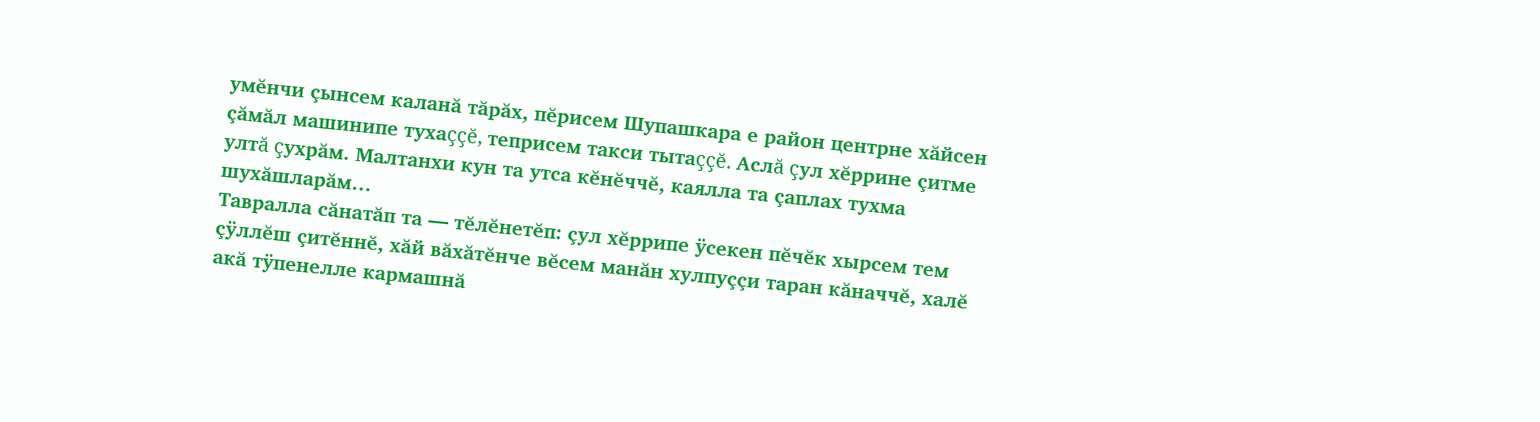умĕнчи çынсем каланă тăрăх, пĕрисем Шупашкара е район центрне хăйсен çăмăл машинипе тухаççĕ, теприсем такси тытаççĕ. Аслă çул хĕррине çитме ултă çухрăм. Малтанхи кун та утса кĕнĕччĕ, каялла та çаплах тухма шухăшларăм…
Тавралла сăнатăп та — тĕлĕнетĕп: çул хĕррипе ÿсекен пĕчĕк хырсем тем çÿллĕш çитĕннĕ, хăй вăхăтĕнче вĕсем манăн хулпуççи таран кăначчĕ, халĕ акă тÿпенелле кармашнă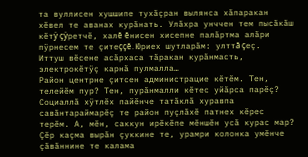та вуллисен хушшипе тухăçран вылянса хăпаракан хĕвел те аванах курăнать. Улăхра унччен тем пысăкăш кĕтÿ çÿретчĕ, халĕ ĕнисен хисепне палăртма алăри пÿрнесем те çитеççĕ. Юриех шутларăм: улттă çеç. Иттуш вĕсене асăрхаса тăракан курăнмасть, электрокĕтÿç карнă пулмалла…
Район центрне çитсен администрацие кĕтĕм. Тен, телейĕм пур? Тен, пурăнмалли кĕтес уйăрса парĕç? Социаллă хÿтлĕх пайĕнче татăклă хуравпа савăнтараймарĕç те район пуçлăхĕ патнех кĕрес терĕм. А, мĕн, саккун ирĕкĕпе мĕншĕн усă курас мар? Çĕр каçма вырăн çуккине те, урамри колонка умĕнче çăвăннине те калама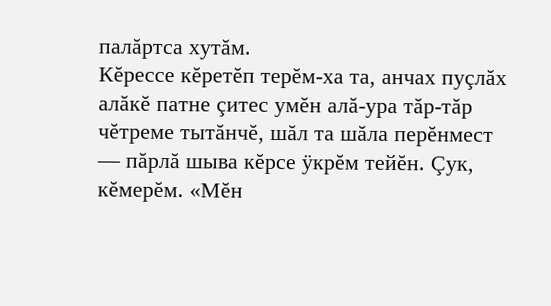палăртса хутăм.
Кĕрессе кĕретĕп терĕм-ха та, анчах пуçлăх алăкĕ патне çитес умĕн алă-ура тăр-тăр чĕтреме тытăнчĕ, шăл та шăла перĕнмест — пăрлă шыва кĕрсе ÿкрĕм тейĕн. Çук, кĕмерĕм. «Мĕн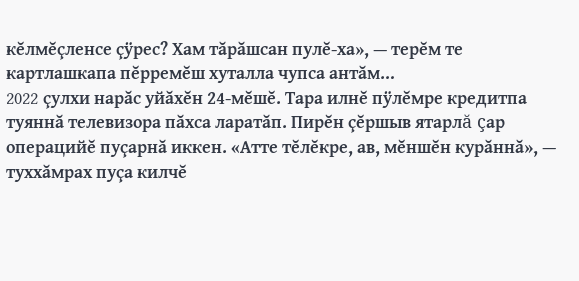кĕлмĕçленсе çÿрес? Хам тăрăшсан пулĕ-ха», — терĕм те картлашкапа пĕрремĕш хуталла чупса антăм…
2022 çулхи нарăс уйăхĕн 24-мĕшĕ. Тара илнĕ пÿлĕмре кредитпа туяннă телевизора пăхса ларатăп. Пирĕн çĕршыв ятарлă çар операцийĕ пуçарнă иккен. «Атте тĕлĕкре, ав, мĕншĕн курăннă», — туххăмрах пуçа килчĕ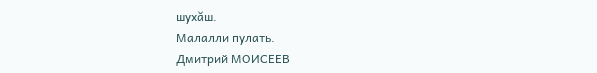шухăш.
Малалли пулать.
Дмитрий МОИСЕЕВ